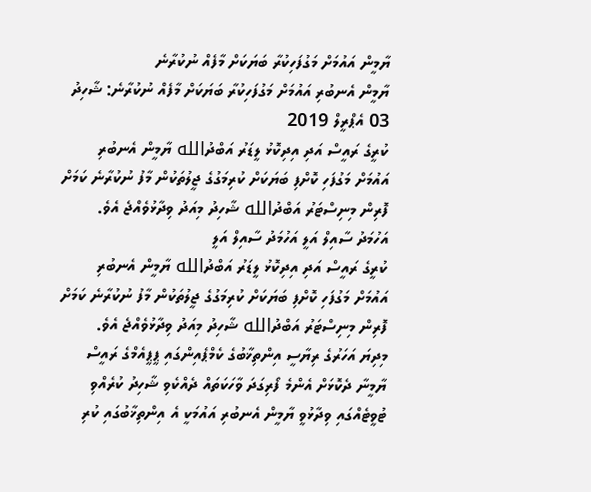ޔާމީން އައުމަށް މަގުފަހިކުރާ ބަޔަކަށް މާފެއް ނުކުރާނެ
ޔާމީން އެނބުރި އައުމަށް މަގުފަހިކުރާ ބަޔަކަށް މާފެއް ނުކުރާނެ: ޝާހިދު
03 އެޕްރީލް 2019
ކުރީގެ ރައީސް އަދި އިދިކޮޅު ލީޑަރު އަބްދުالله ޔާމީން އެނބުރި އައުމަށް މަގުފަހި ކޮށްފި ބަޔަކަށް ކުރިމަގުގެ ޖީލުތަކުން މާފު ނުކުރާނެ ކަމަށް ފޮރިން މިނިސްޓަރު އަބްދުالله ޝާހިދު މިއަދު ވިދާޅުވެއްޖެ އެވެ.
އަހުމަދު ސާއިލް އަލީ އަހުމަދު ސާއިލް އަލީ
ކުރީގެ ރައީސް އަދި އިދިކޮޅު ލީޑަރު އަބްދުالله ޔާމީން އެނބުރި އައުމަށް މަގުފަހި ކޮށްފި ބަޔަކަށް ކުރިމަގުގެ ޖީލުތަކުން މާފު ނުކުރާނެ ކަމަށް ފޮރިން މިނިސްޓަރު އަބްދުالله ޝާހިދު މިއަދު ވިދާޅުވެއްޖެ އެވެ.
މިދިޔަ އަހަރުގެ ރިޔާސީ އިންތިޚާބުގެ ކެމްޕެއިންގައި ޕީޕީއެމްގެ ރައީސް ޔާމީނާ ދެކޮޅަށް އެންމެ ފޯރިގަދަ ވާހަކަތައް ދެއްކެވި ޝާހިދު ކުރެއްވި ޓުވީޓެއްގައި ވިދާޅުވީ ޔާމީން އެނބުރި އައުމަކީ އެ އިންތިޚާބުގައި ކުރި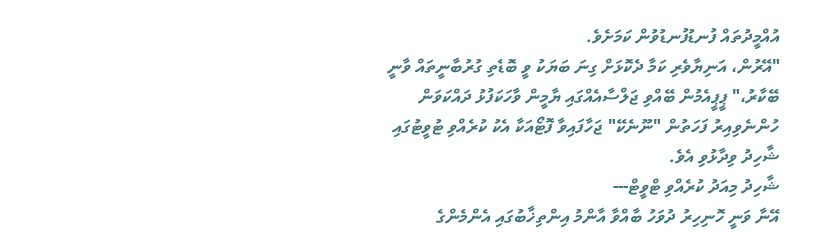އުއްމީދުތައް ފުނޑުފުނޑުވުން ކަމަށެވެ.
"އޭރުން، އަނިޔާވެރި ކަމާ ދެކޮޅަށް ގިނަ ބަޔަކު ވީ ބޮޑެތި ގުރުބާނީތައް ވާނީ ބޭކާރު،" ޕީޕީއެމުން ބޭއްވި ޖަލްސާއެއްގައި ޔާމީން ވާހަކަފުޅު ދައްކަވަން ހުންނެވިއިރު ފަހަތުން "ނޫނެކޭ" ޖަހާފައިވާ ފޮޓޯއަކާ އެކު ކުރެއްވި ޓުވީޓުގައި ޝާހިދު ވިދާޅުވި އެވެ.
ޝާހިދު މިއަދު ކުރެއްވި ޓްވީޓް---
އޭނާ ވަނީ ހޮނިހިރު ދުވަހު ބާއްވާ އާންމު އިންތިޚާބުގައި އެންމެންގެ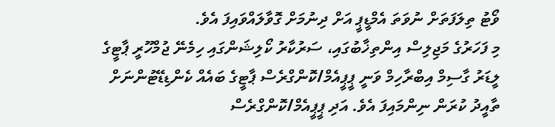ވޯޓު ތިލަފަތަށް ނުވަތަ އެމްޑީޕީ އަށް ދިނުމަށް ގޮވާލައްވައިފަ އެވެ.
މި ފަހަރުގެ މަޖިލިސް އިންތިޚާބުގައި، ސަރުކާރު ކޯލިޝަންގައި ހިމެނޭ ޖުމްހޫރީ ޕާޓީގެ ލީޑަރު ގާސިމް އިބްރާހިމް ވަނީ ޕީޕީއެމް/ކޮންގްރެސް ޕާޓީގެ ބައެއް ކެންޑިޑޭޓުންނަށް ތާއީދު ކުރަން ނިންމައިފަ އެވެ. އަދި ޕީޕީއެމް/ކޮންގްރެސް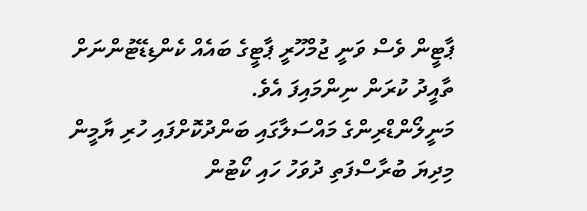ޕާޓީން ވެސް ވަނީ ޖުމްހޫރީ ޕާޓީގެ ބައެއް ކެންޑިޑޭޓުންނަށް ތާއީދު ކުރަން ނިންމައިފަ އެވެ.
މަނީލޯންޑްރިންގެ މައްސަލާގައި ބަންދުކޮށްފައި ހުރި ޔާމީން މިދިޔަ ބުރާސްފަތި ދުވަހު ހައި ކޯޓުން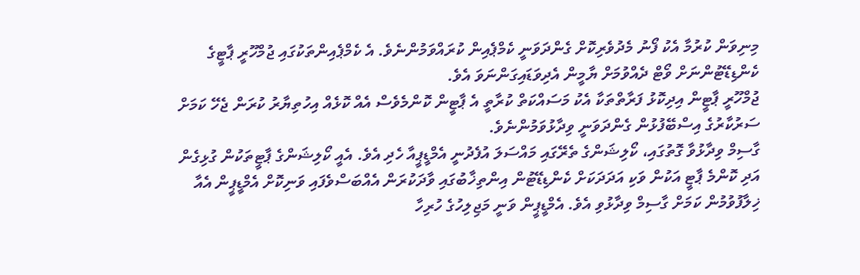މިނިވަން ކުރުމާ އެކު ފޯނު މެދުވެރިކޮށް ގެންދަވަނީ ކެމްޕެއިން ކުރައްވަމުންނެވެ. އެ ކެމްޕެއިންތަކުގައި ޖުމްހޫރީ ޕާޓީގެ ކެންޑިޑޭޓުންނަށް ވޯޓް ދެއްވުމަށް ޔާމީން އެދިވަޑައިގަންނަވަ އެވެ.
ޖުމްހޫރީ ޕާޓީން އިދިކޮޅު ފަރާތްތަކާ އެކު މަސައްކަތް ކުރާތީ އެ ޕާޓީން ކޮންމެވެސް އެއް ކޮޅެއް އިހުތިޔާރު ކުރަން ޖެހޭ ކަމަށް ސަރުކާރުގެ އިސްބޭފުޅުން ގެންދަވަނީ ވިދާޅުވަމުންނެވެ.
ގާސިމް ވިދާޅުވާ ގޮތުގައި، ކޯލިޝަންގެ ތެރޭގައި މައްސަލަ އުފެދުނީ އެމްޑީޕީއާ ހެދި އެވެ. އެއީ ކޯލިޝަންގެ ޕާޓީތަކުން ގުޅިގެން އަދި ކޮންމެ ޕާޓީ އަކުން ވަކި އަދަދަކަށް ކެންޑިޑޭޓުން އިންތިޚާބުގައި ވާދަކުރަން އެއްބަސްވެފައި ވަނިކޮށް އެމްޑީޕީން އެއާ ޚިލާފުވުމުން ކަމަށް ގާސިމް ވިދާޅުވި އެވެ. އެމްޑީޕީން ވަނީ މަޖިލިހުގެ ހުރިހާ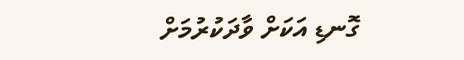ގޮނޑި އަކަށް ވާދަކުރުމަށް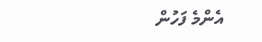އެންމެ ފަހުން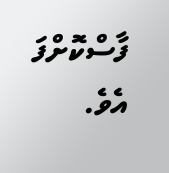ފާސްކޮށްފަ އެވެ.